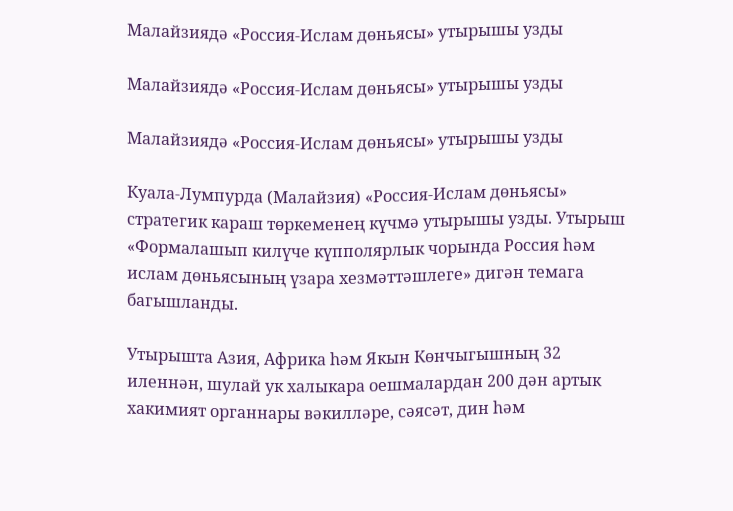Малайзиядә «Россия-Ислам дөньясы» утырышы узды

Малайзиядә «Россия-Ислам дөньясы» утырышы узды

Малайзиядә «Россия-Ислам дөньясы» утырышы узды

Куала-Лумпурда (Малайзия) «Россия-Ислам дөньясы» стратегик караш төркеменең күчмә утырышы узды. Утырыш «Формалашып килүче күпполярлык чорында Россия һәм ислам дөньясының үзара хезмәттәшлеге» дигән темага багышланды.

Утырышта Азия, Африка һәм Якын Көнчыгышның 32 иленнән, шулай ук халыкара оешмалардан 200 дән артык хакимият органнары вәкилләре, сәясәт, дин һәм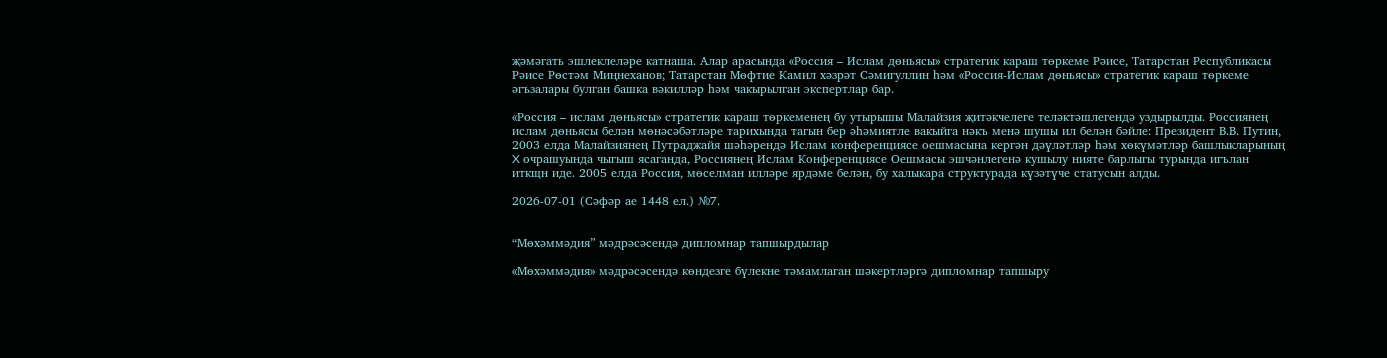җәмәгать эшлеклеләре катнаша. Алар арасында «Россия – Ислам дөньясы» стратегик караш төркеме Рәисе, Татарстан Республикасы Рәисе Рөстәм Миңнеханов; Татарстан Мөфтие Камил хәзрәт Сәмигуллин һәм «Россия-Ислам дөньясы» стратегик караш төркеме әгъзалары булган башка вәкилләр һәм чакырылган экспертлар бар.

«Россия – ислам дөньясы» стратегик караш төркеменең бу утырышы Малайзия җитәкчелеге теләктәшлегендә уздырылды. Россиянең ислам дөньясы белән мөнәсәбәтләре тарихында тагын бер әһәмиятле вакыйга нәкъ менә шушы ил белән бәйле: Президент В.В. Путин, 2003 елда Малайзиянең Путраджайя шәһәрендә Ислам конференциясе оешмасына кергән дәүләтләр һәм хөкүмәтләр башлыкларының X очрашуында чыгыш ясаганда, Россиянең Ислам Конференциясе Оешмасы эшчәнлегенә кушылу нияте барлыгы турында игълан иткщн иде. 2005 елда Россия, мөселман илләре ярдәме белән, бу халыкара структурада күзәтүче статусын алды.

2026-07-01 (Сәфәр ае 1448 ел.) №7.


“Мөхәммәдия” мәдрәсәсендә дипломнар тапшырдылар

«Мөхәммәдия» мәдрәсәсендә көндезге бүлекне тәмамлаган шәкертләргә дипломнар тапшыру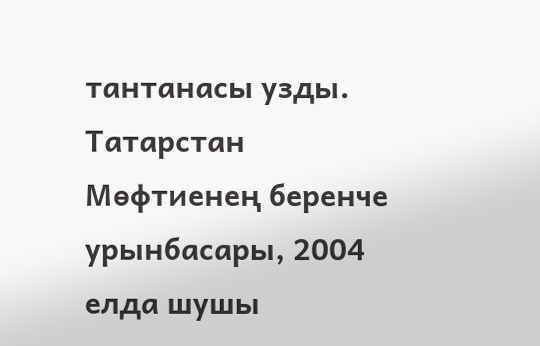тантанасы узды. Татарстан Мөфтиенең беренче урынбасары, 2004 елда шушы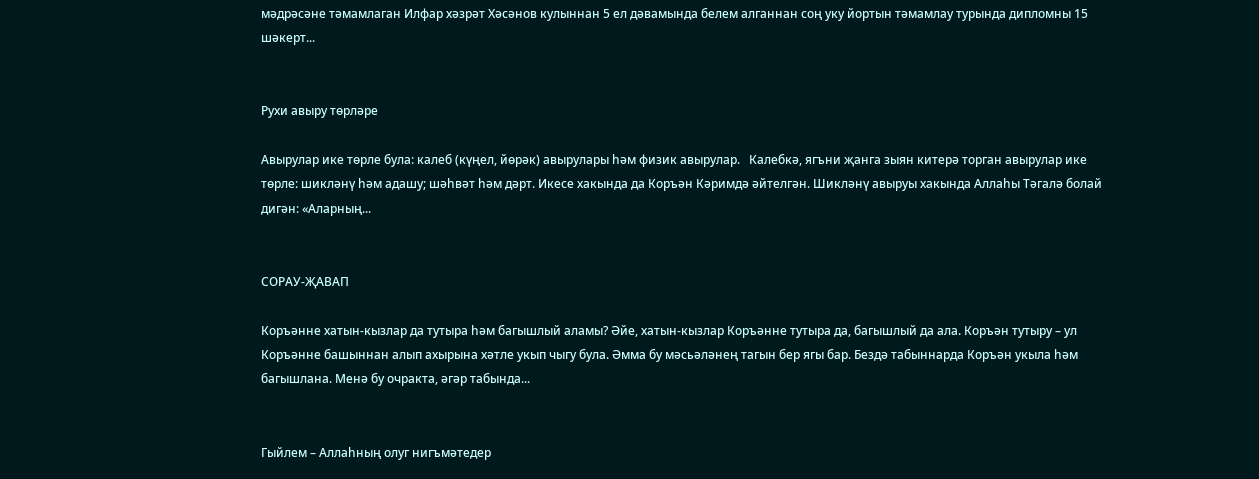мәдрәсәне тәмамлаган Илфар хәзрәт Хәсәнов кулыннан 5 ел дәвамында белем алганнан соң уку йортын тәмамлау турында дипломны 15 шәкерт...


Рухи авыру төрләре

Авырулар ике төрле була: калеб (күңел, йөрәк) авырулары һәм физик авырулар.   Калебкә, ягъни җанга зыян китерә торган авырулар ике төрле: шикләнү һәм адашу; шәһвәт һәм дәрт. Икесе хакында да Коръән Кәримдә әйтелгән. Шикләнү авыруы хакында Аллаһы Тәгалә болай дигән: «Аларның...


СОРАУ-ҖАВАП

Коръәнне хатын-кызлар да тутыра һәм багышлый аламы? Әйе, хатын-кызлар Коръәнне тутыра да, багышлый да ала. Коръән тутыру – ул Коръәнне башыннан алып ахырына хәтле укып чыгу була. Әмма бу мәсьәләнең тагын бер ягы бар. Бездә табыннарда Коръән укыла һәм багышлана. Менә бу очракта, әгәр табында...


Гыйлем – Аллаһның олуг нигъмәтедер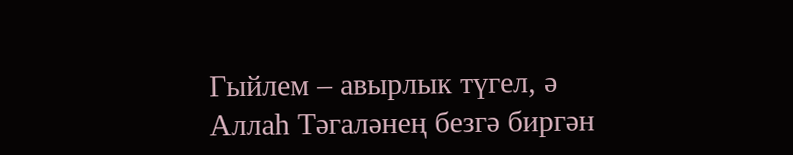Гыйлем – авырлык түгел, ә Аллаһ Тәгаләнең безгә биргән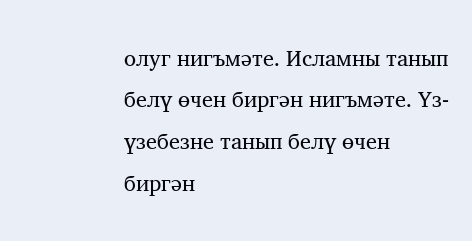олуг нигъмәте. Исламны танып белү өчен биргән нигъмәте. Үз-үзебезне танып белү өчен биргән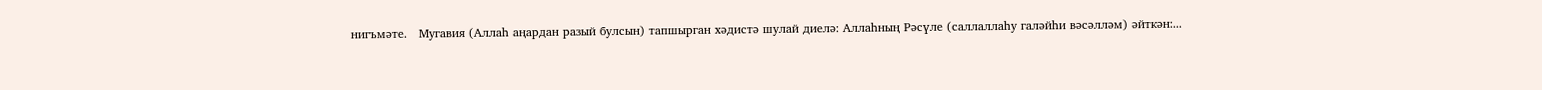нигъмәте.   Мугавия (Аллаһ аңардан разый булсын) тапшырган хәдистә шулай диелә: Аллаһның Рәсүле (саллаллаһу галәйһи вәсәлләм) әйткән:...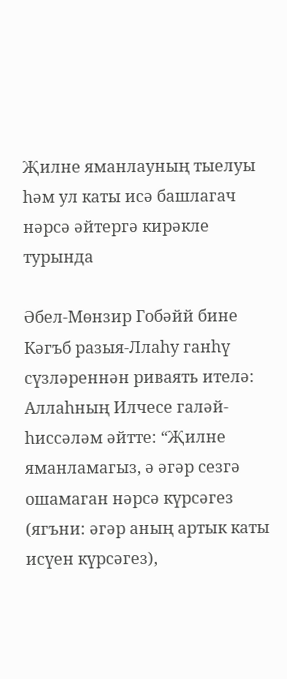Җилне яманлауның тыелуы һәм ул каты исә башлагач нәрсә әйтергә кирәкле турында

Әбел-Мөнзир Гобәйй бине Кәгъб разыя-Ллаһу ганһү сүзләреннән риваять ителә:   Аллаһның Илчесе галәй-һиссәләм әйтте: “Җилне яманламагыз, ә әгәр сезгә ошамаган нәрсә күрсәгез (ягъни: әгәр аның артык каты исүен күрсәгез),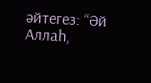әйтегез: “Әй Аллаһ,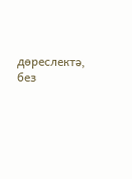дөреслектә, без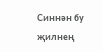Синнән бу җилнең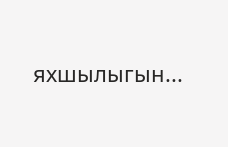яхшылыгын...